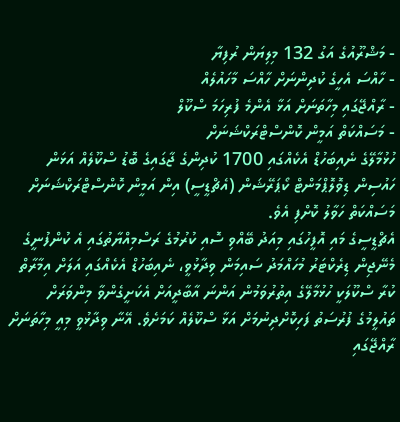- މަޝްރޫއުގެ އަގު 132 މިލިޔަން ރުފިޔާ
- ހާއްސަ އެހީގެ ކުދިންނަށް ހާއްސަ މާހައުލެއް
- ރާއްޖޭގައި މިހާތަނަށް އަޅާ އެންމެ ފުރިހަމަ ސްކޫލް
- މަސައްކަތް އަމީން ކޮންސްޓްރަކްޝަނަށް
ހުޅުމާލޭގެ ނެއިބަހުޑް އެކެއްގައި 1700 ކުދިންގެ ޖާގައިގެ ބޮޑު ސްކޫލެއް އަޅަން ހައުސިން ޑިވޮލޮޕްމަންޓް ކޯޕަރޭޝަން (އެޗްޑީސީ) އިން އަމީން ކޮންސްޓްރަކްޝަނަށް މަސައްކަތް ހަވާލު ކޮށްފި އެވެ.
އެޗްޑީސީގެ މައި އޮފީހުގައި މިއަދު ބޭއްވި ސޮއި ކުރުމުގެ ރަސްމިއްޔާތުގައި އެ ކުންފުނީގެ މެނޭޖިން ޑިރެކްޓަރު މުހައްމަދު ސައިމަން ވިދާޅުވީ، ނެއިބަހުޑް އެކެއްގައި އަލަށް އިމާރާތް ކުރާ ސްކޫލަކީ ހުޅުމާލޭގެ އިތުރުވަމުން އަންނަ އާބާދީއަށް އެކަށީގެންވާ މިންވަރަށް ތައުލީމުގެ ފުރުސަތު ފަހިކޮށްދިނުމަށް އަޅާ ސްކޫލެއް ކަމަށެވެ. އޭނާ ވިދާޅުވީ މިއީ މިހާތަނަށް ރާއްޖޭގައި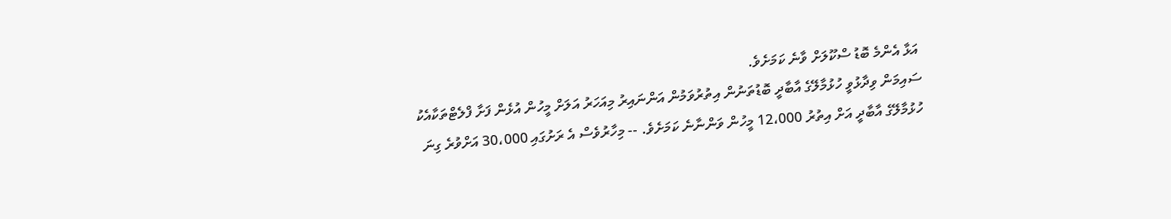އަޅާ އެންމެ ބޮޑު ސްކޫލަށް ވާނެ ކަމަށެވެ.
ސައިމަން ވިދާޅުވީ ހުޅުމާލޭގެ އާބާދީ ބޮޑުތަނުން އިތުރުވަމުން އަންނައިރު މިއަހަރު އަލަށް މީހުން އުޅެން ފަށާ ފްލެޓްތަކާއެކު ހުޅުމާލޭގެ އާބާދީ އަށް އިތުރު 12،000 މީހުން ވަންނާނެ ކަމަށެވެ. -- މިހާރުވެސް އެ ރަށުގައި 30،000 އަށްވުރެ ގިނަ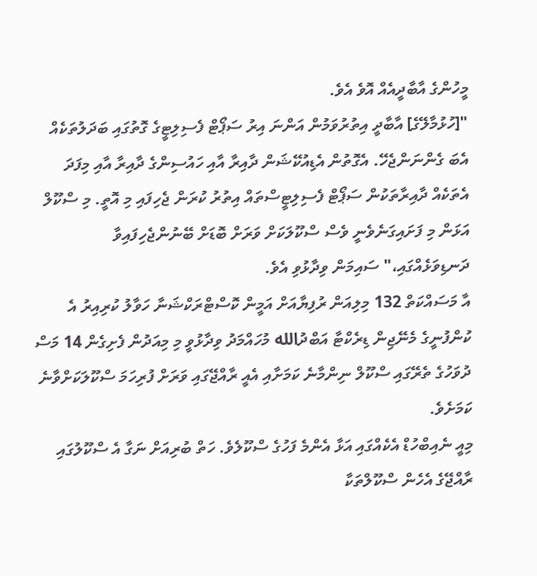މީހުންގެ އާބާދީއެއް އޮވެ އެވެ.
"[ހުޅުމާލޭގެ] އާބާދީ އިތުރުވަމުން އަންނަ އިރު ސަޕޯޓް ފެސިލިޓީގެ ގޮތުގައި ބަދަލުތަކެއް އެބަ ގެންނަންޖެހޭ. އެގޮތުން އެޑިއުކޭޝަން ދާއިރާ އާއި ހައުސިންގެ ދާއިރާ އާއި މިފަދަ އެތަކެއް ދާއިރާތަކުން ސަޕޯޓް ފެސިލިޓީސްތައް އިތުރު ކުރަން ޖެހިފައި މި އޮތީ. މި ސްކޫލް އަޅަން މި ފަށައިގަނެވެނީ ވެސް ސްކޫލަކަށް ވަރަށް ބޮޑަށް ބޭނުންޖެހިފައިވާ ދަނޑިވަޅެއްގައި،" ސައިމަން ވިދާޅުވި އެވެ.
އާ މަސައްކަތް 132 މިލިއަން ރުފިޔާއަށް އަމީން ކޮސްޓްރަކްޝަނާ ހަވާލު ކުރިއިރު އެ ކުންފުނީގެ މެނޭޖިން ޑިރެކްޓާ އަބްދުالله މުހައްމަދު ވިދާޅުވީ މި މިއަދުން ފެށިގެން 14 މަސް ދުވަހުގެ ތެރޭގައި ސްކޫލް ނިންމާނެ ކަމަށާއި އެއީ ރާއްޖޭގައި ވަރަށް ފުރިހަމަ ސްކޫލަކަށްވާނެ ކަމަށެވެ.
މިއީ ނެއިބްހުޑް އެކެއްގައި އަޅާ އެންމެ ފަހުގެ ސްކޫލެވެ. ހަތް ބުރިއަށް ނަގާ އެ ސްކޫލުގައި ރާއްޖޭގެ އެހެން ސްކޫލްތަކާ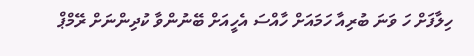ހިލާފަށް ހަ ވަނަ ބުރިއާ ހަމައަށް ހާއްސަ އެހީއަށް ބޭނުންވާ ކުދިންނަށް ރޭމްޕް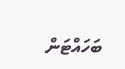ބަހައްޓަން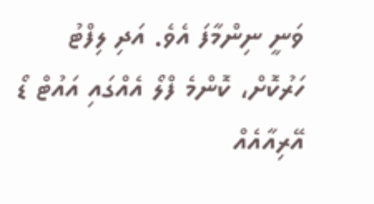ވަނީ ނިންމާފަ އެވެ. އަދި ލިފްޓު ހަރުކޮށް، ކޮންމެ ފްލޯ އެއްގައި އައުޓް ޑޯ އޭރިއާއެއް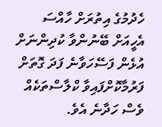ހެދުމުގެ އިތުރަށް ހާއްސަ އެހީއަށް ބޭނުންވާ ކުދިންނަށް އުޅެން ފަސޭހަވާނެ ފަދަ ގޮތަށް ފަރުމާކޮށްފައިވާ ކްލާސްތަކެއް ވެސް ހަދާނެ އެވެ.